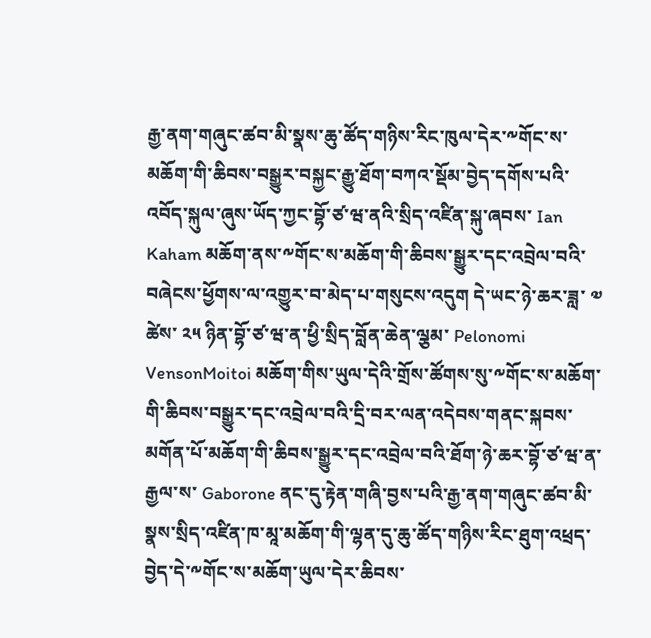རྒྱ་ནག་གཞུང་ཚབ་མི་སྣས་ཆུ་ཚོད་གཉིས་རིང་ཁུལ་དེར་༸གོང་ས་མཆོག་གི་ཆིབས་བསྒྱུར་བསྐྱང་རྒྱུ་ཐོག་བཀའ་སྡོམ་བྱེད་དགོས་པའི་འབོད་སྐུལ་ཞུས་ཡོད་ཀྱང་བྷོ་ཙ་ཝ་ནའི་སྲིད་འཛིན་སྐུ་ཞབས་ Ian Kaham མཆོག་ནས་༸གོང་ས་མཆོག་གི་ཆིབས་སྒྱུར་དང་འབྲེལ་བའི་བཞེངས་ཕྱོགས་ལ་འགྱུར་བ་མེད་པ་གསུངས་འདུག དེ་ཡང་ཉེ་ཆར་ཟླ་ ༧ ཚེས་ ༢༥ ཉིན་བྷོ་ཙ་ཝ་ན་ཕྱི་སྲིད་བློན་ཆེན་ལྕམ་ Pelonomi VensonMoitoi མཆོག་གིས་ཡུལ་དེའི་གྲོས་ཚོགས་སུ་༸གོང་ས་མཆོག་གི་ཆིབས་བསྒྱུར་དང་འབྲེལ་བའི་དྲི་བར་ལན་འདེབས་གནང་སྐབས་མགོན་པོ་མཆོག་གི་ཆིབས་སྒྱུར་དང་འབྲེལ་བའི་ཐོག་ཉེ་ཆར་བྷོ་ཙ་ཝ་ན་རྒྱལ་ས་ Gaborone ནང་དུ་རྟེན་གཞི་བྱས་པའི་རྒྱ་ནག་གཞུང་ཚབ་མི་སྣས་སྲིད་འཛིན་ཁ་མཱ་མཆོག་གི་ལྷན་དུ་ཆུ་ཚོད་གཉིས་རིང་ཐུག་འཕྲད་བྱེད་དེ་༸གོང་ས་མཆོག་ཡུལ་དེར་ཆིབས་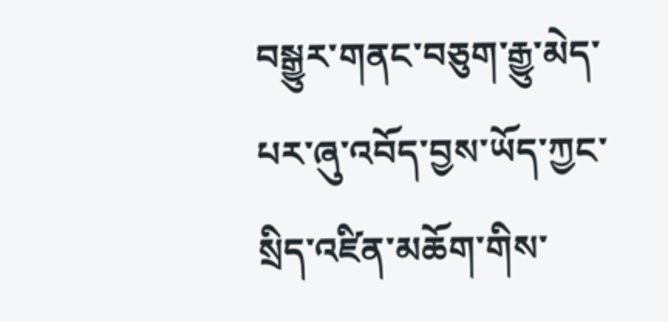བསྒྱུར་གནང་བཅུག་རྒྱུ་མེད་པར་ཞུ་འབོད་བྱས་ཡོད་ཀྱང་སྲིད་འཛིན་མཆོག་གིས་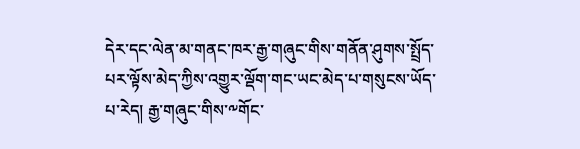དེར་དང་ལེན་མ་གནང་ཁར་རྒྱ་གཞུང་གིས་གནོན་ཤུགས་སྤྲོད་པར་ལྟོས་མེད་ཀྱིས་འགྱུར་ལྡོག་གང་ཡང་མེད་པ་གསུངས་ཡོད་པ་རེད། རྒྱ་གཞུང་གིས་༸གོང་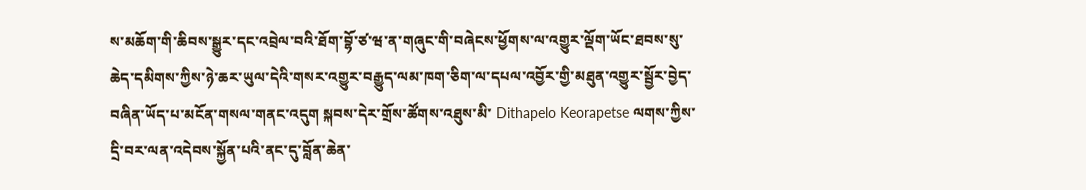ས་མཆོག་གི་ཆིབས་སྒྱུར་དང་འབྲེལ་བའི་ཐོག་བྷོ་ཙ་ཝ་ན་གཞུང་གི་བཞེངས་ཕྱོགས་ལ་འགྱུར་ལྡོག་ཡོང་ཐབས་སུ་ཆེད་དམིགས་ཀྱིས་ཉེ་ཆར་ཡུལ་དེའི་གསར་འགྱུར་བརྒྱུད་ལམ་ཁག་ཅིག་ལ་དཔལ་འབྱོར་གྱི་མཐུན་འགྱུར་སྦྱོར་བྱེད་བཞིན་ཡོད་པ་མངོན་གསལ་གནང་འདུག སྐབས་དེར་གྲོས་ཚོགས་འཐུས་མི་ Dithapelo Keorapetse ལགས་ཀྱིས་དྲི་བར་ལན་འདེབས་སྐྱོན་པའི་ནང་དུ་བློན་ཆེན་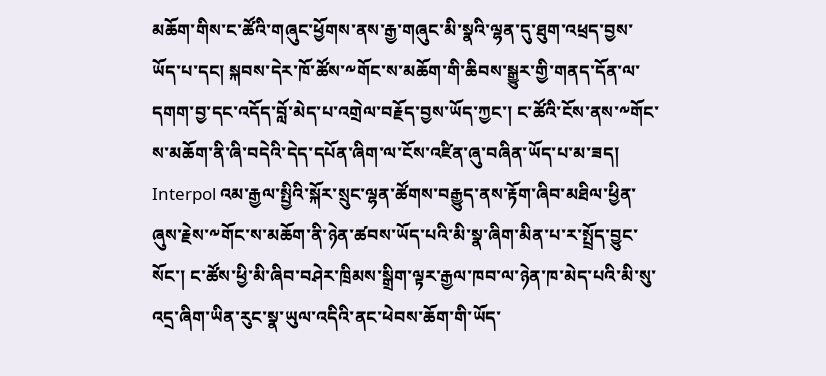མཆོག་གིས་ང་ཚོའི་གཞུང་ཕྱོགས་ནས་རྒྱ་གཞུང་མི་སྣའི་ལྷན་དུ་ཐུག་འཕྲད་བྱས་ཡོད་པ་དང། སྐབས་དེར་ཁོ་ཚོས་༸གོང་ས་མཆོག་གི་ཆིབས་སྒྱུར་གྱི་གནད་དོན་ལ་དགག་བྱ་དང་འདོད་བློ་མེད་པ་འགྲེལ་བརྗོད་བྱས་ཡོད་ཀྱང་། ང་ཚོའི་ངོས་ནས་༸གོང་ས་མཆོག་ནི་ཞི་བདེའི་དེད་དཔོན་ཞིག་ལ་ངོས་འཛིན་ཞུ་བཞིན་ཡོད་པ་མ་ཟད། Interpol འམ་རྒྱལ་སྤྱིའི་སྐོར་སྲུང་ལྷན་ཚོགས་བརྒྱུད་ནས་རྟོག་ཞིབ་མཐིལ་ཕྱིན་ཞུས་རྗེས་༸གོང་ས་མཆོག་ནི་ཉེན་ཚབས་ཡོད་པའི་མི་སྣ་ཞིག་མིན་པ་ར་སྤྲོད་བྱུང་སོང་། ང་ཚོས་ཕྱི་མི་ཞིབ་བཤེར་ཁྲིམས་སྒྲིག་ལྟར་རྒྱལ་ཁབ་ལ་ཉེན་ཁ་མེད་པའི་མི་སུ་འདྲ་ཞིག་ཡིན་རུང་སྣ་ཡུལ་འདིའི་ནང་ཕེབས་ཆོག་གི་ཡོད་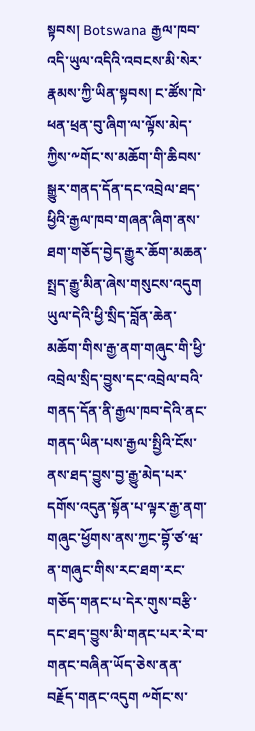སྟབས། Botswana རྒྱལ་ཁབ་འདི་ཡུལ་འདིའི་འབངས་མི་སེར་རྣམས་ཀྱི་ཡིན་སྟབས། ང་ཚོས་ཁེ་ཕན་ཕྲན་བུ་ཞིག་ལ་ལྟོས་མེད་ཀྱིས་༸གོང་ས་མཆོག་གི་ཆིབས་སྒྱུར་གནད་དོན་དང་འབྲེལ་ཐད་ཕྱིའི་རྒྱལ་ཁབ་གཞན་ཞིག་ནས་ཐག་གཅོད་བྱེད་རྒྱུར་ཆོག་མཆན་སྤྲད་རྒྱུ་མིན་ཞེས་གསུངས་འདུག ཡུལ་དེའི་ཕྱི་སྲིད་བློན་ཆེན་མཆོག་གིས་རྒྱ་ནག་གཞུང་གི་ཕྱི་འབྲེལ་སྲིད་བྱུས་དང་འབྲེལ་བའི་གནད་དོན་ནི་རྒྱལ་ཁབ་དེའི་ནང་གནད་ཡིན་པས་རྒྱལ་སྤྱིའི་ངོས་ནས་ཐད་བྱུས་བྱ་རྒྱུ་མེད་པར་དགོས་འདུན་སྟོན་པ་ལྟར་རྒྱ་ནག་གཞུང་ཕྱོགས་ནས་ཀྱང་བྷོ་ཙ་ཝ་ན་གཞུང་གིས་རང་ཐག་རང་གཅོད་གནང་པ་དེར་གུས་བརྩི་དང་ཐད་བྱུས་མི་གནང་པར་རེ་བ་གནང་བཞིན་ཡོད་ཅེས་ནན་བརྗོད་གནང་འདུག ༸གོང་ས་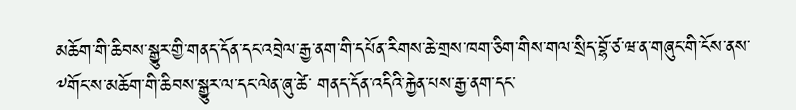མཆོག་གི་ཆིབས་སྒྱུར་གྱི་གནད་དོན་དང་འབྲེལ་རྒྱ་ནག་གི་དཔོན་རིགས་ཆེ་གྲས་ཁག་ཅིག་གིས་གལ་སྲིད་བྷོ་ཙ་ཝ་ན་གཞུང་གི་ངོས་ནས་༸གོང་ས་མཆོག་གི་ཆིབས་སྒྱུར་ལ་དང་ལེན་ཞུ་ཚེ་ གནད་དོན་འདིའི་རྐྱེན་པས་རྒྱ་ནག་དང་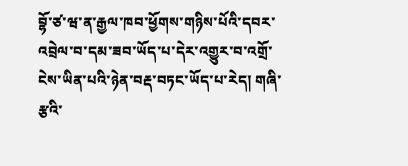བྷོ་ཙ་ཝ་ན་རྒྱལ་ཁབ་ཕྱོགས་གཉིས་པོའི་དབར་འབྲེལ་བ་དམ་ཟབ་ཡོད་པ་དེར་འགྱུར་བ་འགྲོ་ངེས་ཡིན་པའི་ཉེན་བརྡ་བཏང་ཡོད་པ་རེད། གཞི་རྩའི་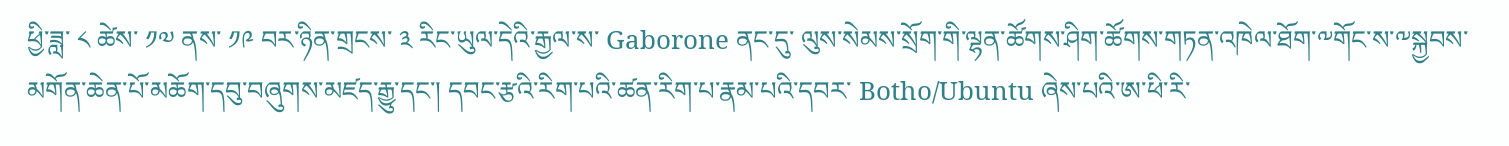ཕྱི་ཟླ་ ༨ ཚེས་ ༡༧ ནས་ ༡༩ བར་ཉིན་གྲངས་ ༣ རིང་ཡུལ་དེའི་རྒྱལ་ས་ Gaborone ནང་དུ་ ལུས་སེམས་སྲོག་གི་ལྷན་ཚོགས་ཤིག་ཚོགས་གཏན་འཁེལ་ཐོག་༸གོང་ས་༸སྐྱབས་མགོན་ཆེན་པོ་མཆོག་དབུ་བཞུགས་མཛད་རྒྱུ་དང་། དབང་རྩའི་རིག་པའི་ཚན་རིག་པ་རྣམ་པའི་དབར་ Botho/Ubuntu ཞེས་པའི་ཨ་ཕི་རི་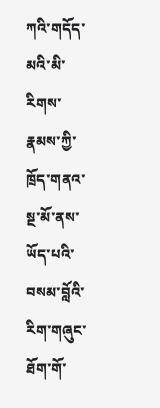ཀའི་གདོད་མའི་མི་རིགས་རྣམས་ཀྱི་ཁྲོད་གནའ་སྔ་མོ་ནས་ཡོད་པའི་བསམ་བློའི་རིག་གཞུང་ཐོག་གོ་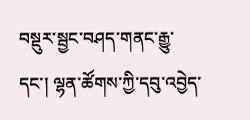བསྡུར་སྦྱང་བཤད་གནང་རྒྱུ་དང་། ལྷན་ཚོགས་ཀྱི་དབུ་འབྱེད་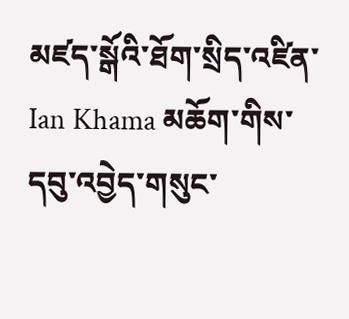མཛད་སྒོའི་ཐོག་སྲིད་འཛིན་ Ian Khama མཆོག་གིས་དབུ་འབྱེད་གསུང་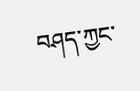བཤད་ཀྱང་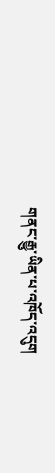གནང་རྒྱུ་ཡིན་པ་འཁོད་འདུག